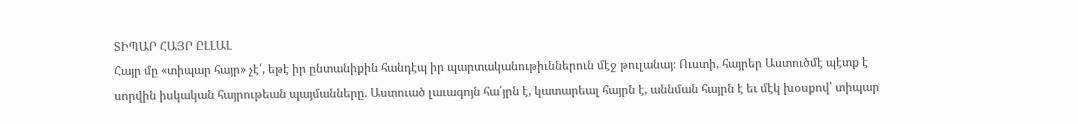ՏԻՊԱՐ ՀԱՅՐ ԸԼԼԱԼ
Հայր մը «տիպար հայր» չէ՛, եթէ իր ընտանիքին հանդէպ իր պարտականութիւններուն մէջ թուլանայ։ Ուստի, հայրեր Աստուծմէ պէտք է սորվին իսկական հայրութեան պայմանները. Աստուած լաւագոյն հա՛յրն է, կատարեալ հայրն է, աննման հայրն է եւ մէկ խօսքով՝ տիպար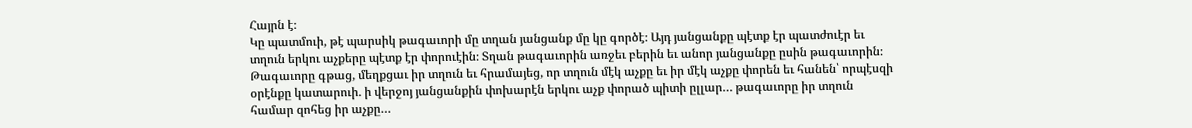Հայրն է։
Կը պատմուի, թէ պարսիկ թագաւորի մը տղան յանցանք մը կը գործէ։ Այդ յանցանքը պէտք էր պատժուէր եւ տղուն երկու աչքերը պէտք էր փորուէին։ Տղան թագաւորին առջեւ բերին եւ անոր յանցանքը ըսին թագաւորին։ Թագաւորը գթաց, մեղքցաւ իր տղուն եւ հրամայեց, որ տղուն մէկ աչքը եւ իր մէկ աչքը փորեն եւ հանեն՝ որպէսզի օրէնքը կատարուի. ի վերջոյ յանցանքին փոխարէն երկու աչք փորած պիտի ըլլար… թագաւորը իր տղուն համար զոհեց իր աչքը…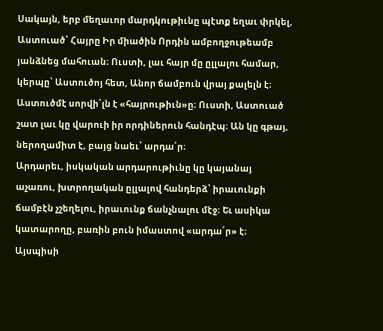Սակայն, երբ մեղաւոր մարդկութիւնը պէտք եղաւ փրկել, Աստուած՝ Հայրը Իր միածին Որդին ամբողջութեամբ յանձնեց մահուան։ Ուստի, լաւ հայր մը ըլլալու համար, կերպը՝ Աստուծոյ հետ, Անոր ճամբուն վրայ քալելն է։ Աստուծմէ սորվի՛լն է «հայրութիւն»ը։ Ուստի, Աստուած շատ լաւ կը վարուի իր որդիներուն հանդէպ։ Ան կը գթայ, ներողամիտ է, բայց նաեւ՝ արդա՛ր։
Արդարեւ, իսկական արդարութիւնը կը կայանայ աչառու, խտրողական ըլլալով հանդերձ՝ իրաւունքի ճամբէն չշեղելու, իրաւունք ճանչնալու մէջ։ Եւ ասիկա կատարողը, բառին բուն իմաստով «արդա՛ր» է։ Այսպիսի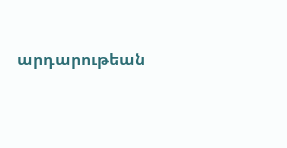արդարութեան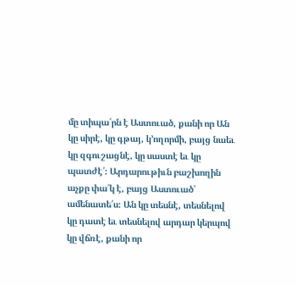մը տիպա՛րն է Աստուած, քանի որ Ան կը սիրէ, կը գթայ, կ՚ողորմի, բայց նաեւ կը զգուշացնէ, կը սաստէ եւ կը պատժէ՛։ Արդարութիւն բաշխողին աչքը փա՛կ է, բայց Աստուած՝ ամենատե՛ս։ Ան կը տեսնէ, տեսնելով կը դատէ եւ տեսնելով արդար կերպով կը վճռէ, քանի որ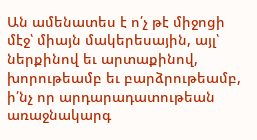Ան ամենատես է ո՛չ թէ միջոցի մէջ՝ միայն մակերեսային, այլ՝ ներքինով եւ արտաքինով, խորութեամբ եւ բարձրութեամբ, ի՛նչ որ արդարադատութեան առաջնակարգ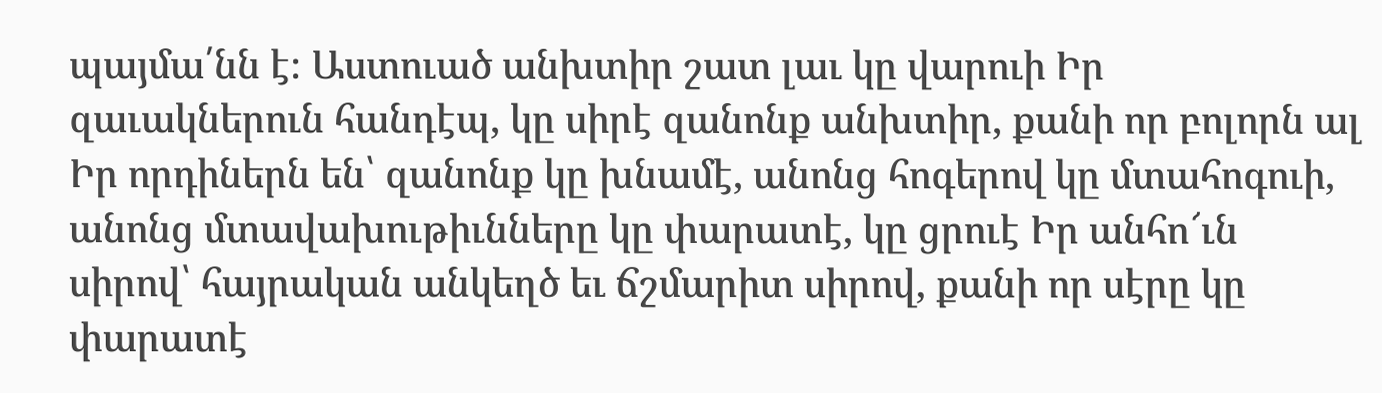պայմա՛նն է։ Աստուած անխտիր շատ լաւ կը վարուի Իր զաւակներուն հանդէպ, կը սիրէ զանոնք անխտիր, քանի որ բոլորն ալ Իր որդիներն են՝ զանոնք կը խնամէ, անոնց հոգերով կը մտահոգուի, անոնց մտավախութիւնները կը փարատէ, կը ցրուէ Իր անհո՜ւն սիրով՝ հայրական անկեղծ եւ ճշմարիտ սիրով, քանի որ սէրը կը փարատէ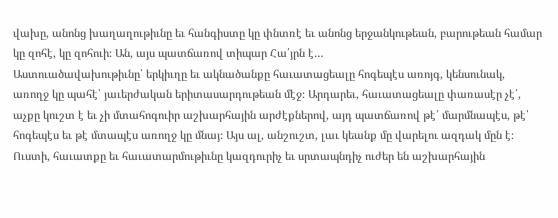վախը, անոնց խաղաղութիւնը եւ հանգիստը կը փնտռէ եւ անոնց երջանկութեան, բարութեան համար կը զոհէ, կը զոհուի։ Ան, այս պատճառով տիպար Հա՛յրն է…
Աստուածավախութիւնը՝ երկիւղը եւ ակնածանքը հաւատացեալը հոգեպէս առոյգ, կենսունակ, առողջ կը պահէ՝ յաւերժական երիտասարդութեան մէջ։ Արդարեւ, հաւատացեալը փառասէր չէ՛, աչքը կուշտ է եւ չի մտահոգուիր աշխարհային արժէքներով, այդ պատճառով թէ՛ մարմնապէս, թէ՛ հոգեպէս եւ թէ մտապէս առողջ կը մնայ։ Այս ալ, անշուշտ, լաւ կեանք մը վարելու ազդակ մըն է։ Ուստի, հաւատքը եւ հաւատարմութիւնը կազդուրիչ եւ սրտապնդիչ ուժեր են աշխարհային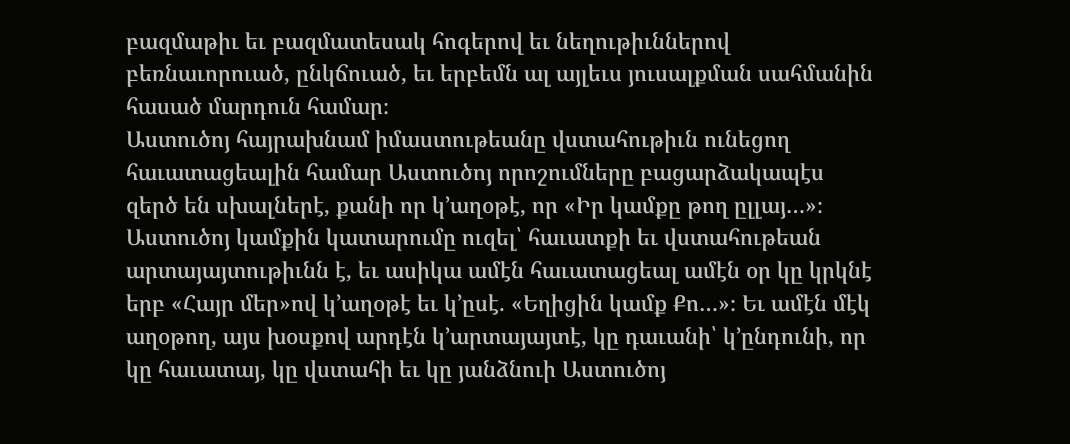բազմաթիւ եւ բազմատեսակ հոգերով եւ նեղութիւններով բեռնաւորուած, ընկճուած, եւ երբեմն ալ այլեւս յուսալքման սահմանին հասած մարդուն համար։
Աստուծոյ հայրախնամ իմաստութեանը վստահութիւն ունեցող հաւատացեալին համար Աստուծոյ որոշումները բացարձակապէս զերծ են սխալներէ, քանի որ կ՚աղօթէ, որ «Իր կամքը թող ըլլայ…»։ Աստուծոյ կամքին կատարումը ուզել՝ հաւատքի եւ վստահութեան արտայայտութիւնն է, եւ ասիկա ամէն հաւատացեալ ամէն օր կը կրկնէ երբ «Հայր մեր»ով կ՚աղօթէ եւ կ՚ըսէ. «Եղիցին կամք Քո…»։ Եւ ամէն մէկ աղօթող, այս խօսքով արդէն կ՚արտայայտէ, կը դաւանի՝ կ՚ընդունի, որ կը հաւատայ, կը վստահի եւ կը յանձնուի Աստուծոյ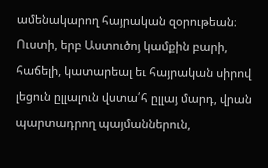ամենակարող հայրական զօրութեան։
Ուստի, երբ Աստուծոյ կամքին բարի, հաճելի, կատարեալ եւ հայրական սիրով լեցուն ըլլալուն վստա՛հ ըլլայ մարդ, վրան պարտադրող պայմաններուն,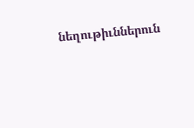նեղութիւններուն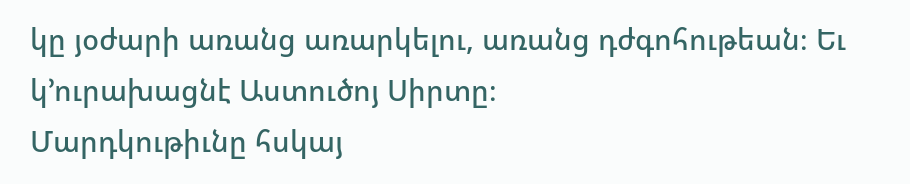կը յօժարի առանց առարկելու, առանց դժգոհութեան։ Եւ կ՚ուրախացնէ Աստուծոյ Սիրտը։
Մարդկութիւնը հսկայ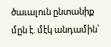ծաւալուն ընտանիք մըն է. մէկ անդամին՝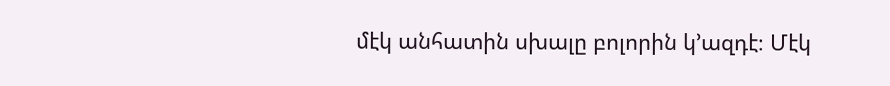մէկ անհատին սխալը բոլորին կ՚ազդէ։ Մէկ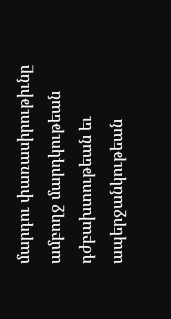մարդու փառասիրութիւնը ամբողջ մարդկութեան դժբախտութեան եւ ապերջանկութեան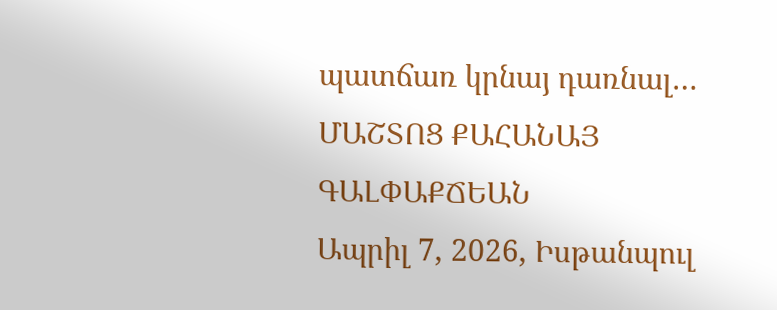պատճառ կրնայ դառնալ…
ՄԱՇՏՈՑ ՔԱՀԱՆԱՅ ԳԱԼՓԱՔՃԵԱՆ
Ապրիլ 7, 2026, Իսթանպուլ